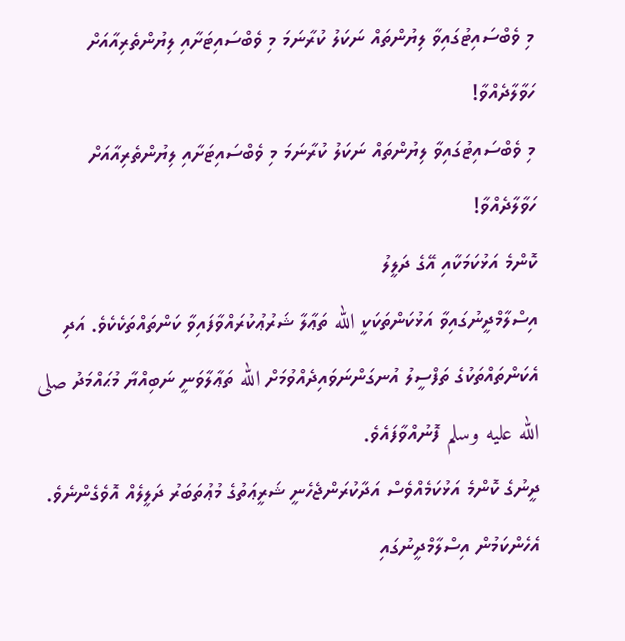މި ވެބްސައިޓުގައިވާ ލިޔުންތައް ނަކަލު ކުރާނަމަ މި ވެބްސައިޓަށާއި ލިޔުންތެރިއާއަށް ހަވާލާދެއްވާ!
މި ވެބްސައިޓުގައިވާ ލިޔުންތައް ނަކަލު ކުރާނަމަ މި ވެބްސައިޓަށާއި ލިޔުންތެރިއާއަށް ހަވާލާދެއްވާ!
ކޮންމެ އަޅުކަމަކާއި އޭގެ ދަލީލު
އިސްލާމްދީނުގައިވާ އަޅުކަންތަކަކީ الله ތަޢާލާ ޝަރުޢުކުރައްވާފައިވާ ކަންތައްތަކެކެވެ. އަދި އެކަންތައްތަކުގެ ތަފްސީލު އުނގަންނަވައިދެއްވުމަށް الله ތަޢާލާވަނީ ނަބިއްޔާ މުޙައްމަދު صلى الله عليه وسلم ފޮނުއްވާފައެވެ.
ދީނުގެ ކޮންމެ އަޅުކަމެއްވެސް އަދާކުރަންޖެހެނީ ޝަރީޢަތުގެ މުޢުތަބަރު ދަލީލެއް އޮވެގެންނެވެ. އެހެންކަމުން އިސްލާމްދީނުގައި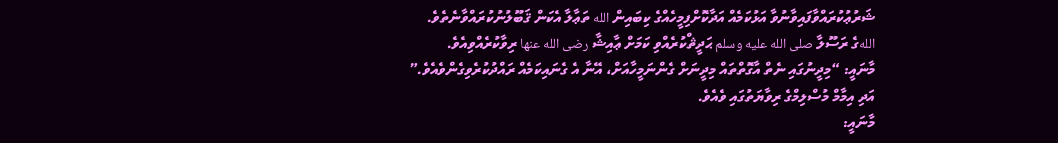ޝަރުޢުކުރައްވާފައިވާނުވާ އަޅުކަމެއް އަދާކޮށްފިމީހެއްގެ ކިބައިން الله ތަޢާލާ އެކަން ޤަބޫލުނުކުރައްވާނެތެވެ.
اللهގެ ރަސޫލާ صلى الله عليه وسلم ޙަދީޘްކުރެއްވި ކަމަށް ޢާއިޝާ رضى الله عنها ރިވާކުރެއްވިއެވެ.
މާނައީ: “މިދީނުގައި ނެތް އާގޮތްތައް މިދީނަށް ގެންނަމީހާއަށް، އޭނާ އެ ގެނައިކަމެއް ރައްދުކުރެވިގެންވެއެވެ.”
އަދި އިމާމް މުސްލިމްގެ ރިވާޔަތުގައި ވެއެވެ.
މާނައީ: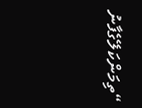“ތިމަންކަލޭގެފާނު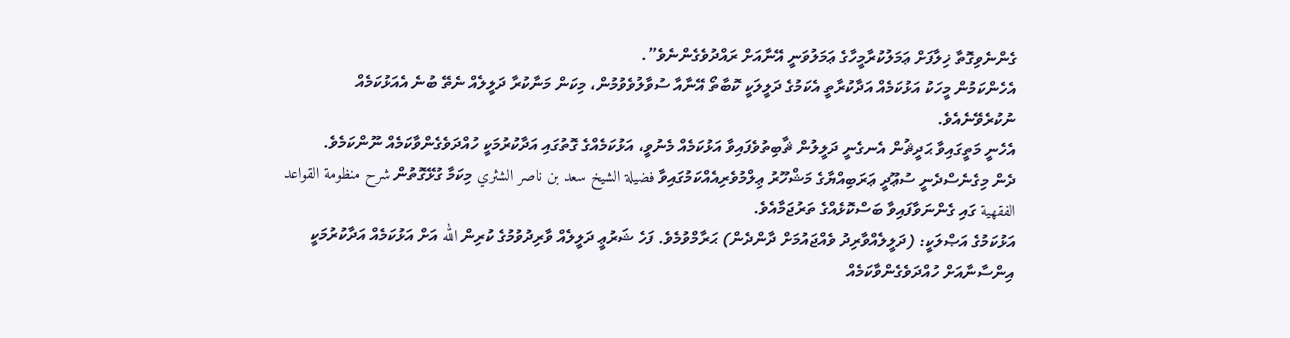ގެންނެވިގޮތާ ޚިލާފަށް ޢަމަލުކުރާމީހާގެ ޢަމަލުވަނީ އޭނާއަށް ރައްދުވެގެންނެވެ”.
އެހެންކަމުން މީހަކު އަޅުކަމެއް އަދާކުރާތީ އެކަމުގެ ދަލީލަކީ ކޮބާތޯ އޭނާއާ ސުވާލުވެވުމުން، މިކަން މަނާކުރާ ދަލީލެއް ނެތޭ ބުނެ އެއަޅުކަމެއް ނުކުރެވޭނެއެވެ.
އެހެނީ މަތީގައިވާ ޙަދީޘުން އެނގެނީ ދަލީލުން ޘާބިތުވެފައިވާ އަޅުކަމެއް މެނުވީ، އަޅުކަމެއްގެ ގޮތުގައި އަދާކުރުމަކީ ހުއްދަވެގެންވާކަމެއް ނޫންކަމެވެ.
ދެން މިގެނެސްދެނީ ސުޢޫދީ ޢަރަބިއްޔާގެ މަޝްހޫރު ޢިލްމުވެރިއެއްކަމުގައިވާ فضيلة الشيخ سعد بن ناصر الشثري މިކަމާ ގުޅޭގޮތުން شرح منظومة القواعد الفقهية ގައި ގެންނަވާފައިވާ ބަސްކޮޅެއްގެ ތަރުޖަމާއެވެ.
އަޅުކަމުގެ އަޞްލަކީ: (ދަލީލެއްވާރިދު ވެއްޖައުމަށް ދާންދެން) ޙަރާމްވުމެވެ. ފަހެ ޝަރުޢީ ދަލީލެއް ވާރިދުވުމުގެ ކުރިން الله އަށް އަޅުކަމެއް އަދާކުރުމަކީ އިންސާނާއަށް ހުއްދަވެގެންވާކަމެއް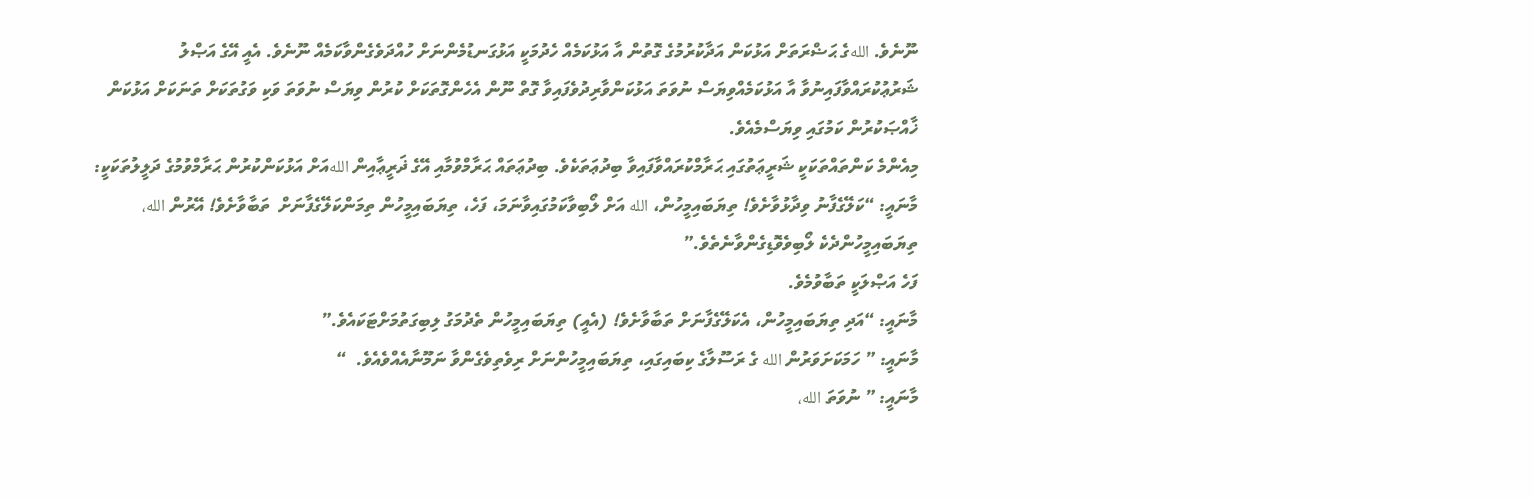ނޫނެވެ. اللهގެ ޙަޟްރަތަށް އަޅުކަން އަދާކުރުމުގެ ގޮތުން އާ އަޅުކަމެއް ހެދުމަކީ އަޅުގަނޑުމެންނަށް ހުއްދަވެގެންވާކަމެއް ނޫނެވެ. އެއީ އޭގެ އަޞްލު ޝަރުޢުކުރައްވާފައިނުވާ އާ އަޅުކަމެއްވިޔަސް ނުވަތަ އަޅުކަންވާރިދުވެފައިވާ ގޮތް ނޫން އެހެންގޮތަކަށް ކުރުން ވިޔަސް ނުވަތަ ވަކި ވަގުތަކަށް ތަނަކަށް އަޅުކަން ޚާއްޞަކުރުން ކަމުގައި ވިޔަސްމެއެވެ.
މިއެންމެ ކަންތައްތަކަކީ ޝަރީޢަތުގައި ޙަރާމްކުރައްވާފައިވާ ބިދުޢަތަކެވެ. ބިދުޢަތައް ޙަރާމްވުމާއި އޭގެ ޛަރީޢާއިން اللهއަށް އަޅުކަންކުރުން ޙަރާމްވުމުގެ ދަލީލުތަކަކީ:
މާނައީ: “ކަލޭގެފާނު ވިދާޅުވާށެވެ! ތިޔަބައިމީހުން، الله އަށް ލޯބިވާކަމުގައިވާނަމަ، ފަހެ، ތިޔަބައިމީހުން ތިމަންކަލޭގެފާނަށް  ތަބާވާށެވެ! އޭރުން الله، ތިޔަބައިމީހުންދެކެ ލޯބިވެވޮޑިގެންވާނެތެވެ.”
ފަހެ އަޞްލަކީ ތަބާވުމެވެ.
މާނައީ: “އަދި ތިޔަބައިމީހުން، އެކަލޭގެފާނަށް ތަބާވާށެވެ! (އެއީ) ތިޔަބައިމީހުން ތެދުމަގު ލިބިގަތުމަށްޓަކައެވެ.”
މާނައީ: ” ހަމަކަށަވަރުން الله ގެ ރަސޫލާގެ ކިބައިގައި، ތިޔަބައިމީހުންނަށް ރިވެތިވެގެންވާ ނަމޫނާއެއްވެއެވެ.  “
މާނައީ: ” ނުވަތަ الله،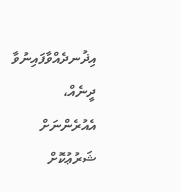އިޛުނދެއްވާފައިނުވާ ދީނެއް، އެއުރެންނަށް ޝަރުޢުކޮށް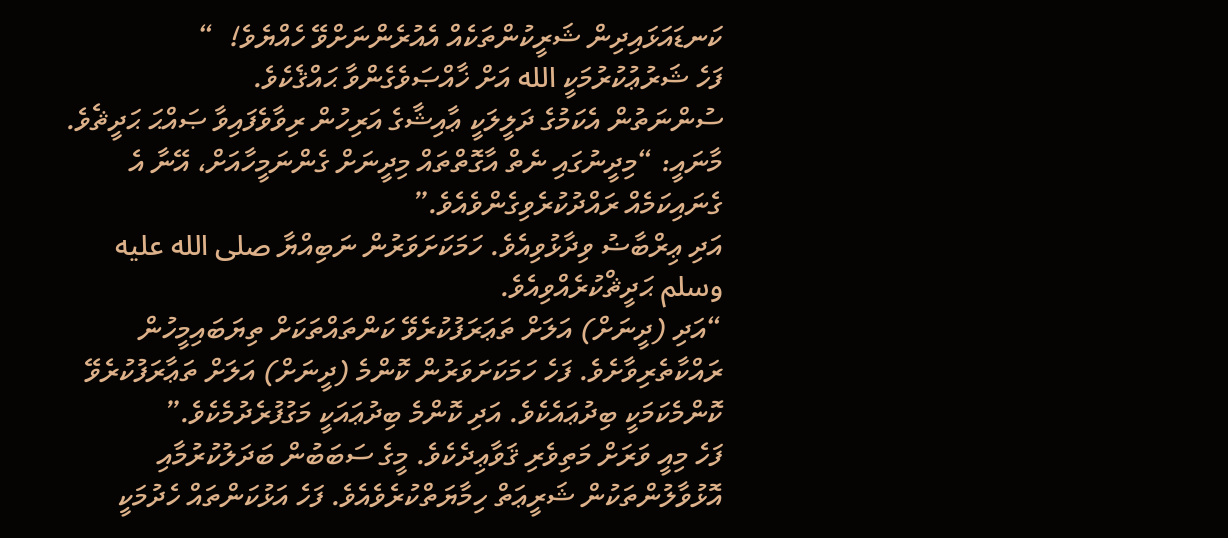ކަނޑައަޅައިދިން ޝަރީކުންތަކެއް އެއުރެންނަށްވޭ ހެއްޔެވެ!  “
ފަހެ ޝަރުޢުކުރުމަކީ الله އަށް ޚާއްޞަވެގެންވާ ޙައްޤެކެވެ.
ސުންނަތުން އެކަމުގެ ދަލީލަކީ ޢާއިޝާގެ އަރިހުން ރިވާވެފައިވާ ޞައްޙަ ޙަދީޘެވެ.
މާނައީ: “މިދީނުގައި ނެތް އާގޮތްތައް މިދީނަށް ގެންނަމީހާއަށް، އޭނާ އެ ގެނައިކަމެއް ރައްދުކުރެވިގެންވެއެވެ.”
އަދި ޢިރްބާޟު ވިދާޅުވިއެވެ. ހަމަކަށަވަރުން ނަބިއްޔާ صلى الله عليه وسلم ޙަދީޘްކުރެއްވިއެވެ.
“އަދި (ދީނަށް) އަލަށް ތަޢަރަފުކުރެވޭ ކަންތައްތަކަށް ތިޔަބައިމީހުން ރައްކާތެރިވާށެވެ. ފަހެ ހަމަކަށަވަރުން ކޮންމެ (ދީނަށް) އަލަށް ތަޢާރަފުކުރެވޭ ކޮންމެކަމަކީ ބިދުޢައެކެވެ. އަދި ކޮންމެ ބިދުޢައަކީ މަގުފުރެދުމެކެވެ.”
ފަހެ މިއީ ވަރަށް މަތިވެރި ޤަވާޢިދެކެވެ. މީގެ ސަބަބުން ބަދަލުކުރުމާއި އޮޅުވާލުންތަކުން ޝަރީޢަތް ހިމާޔަތްކުރެވެއެވެ. ފަހެ އަޅުކަންތައް ހެދުމަކީ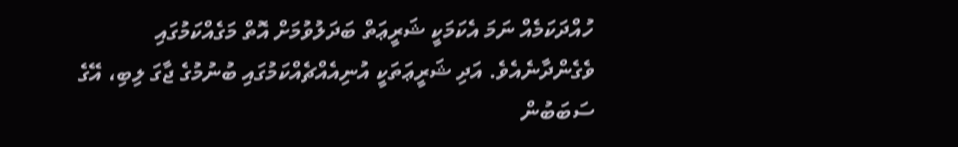ހުއްދަކަމެއް ނަމަ އެކަމަކީ ޝަރީޢަތް ބަދަލުވުމަށް އޮތް މަގެއްކަމުގައި ވެގެންދާނެއެވެ. އަދި ޝަރީޢަތަކީ އުނިއެއްޗެއްކަމުގައި ބުނުމުގެ ޖާގަ ލިބި، އޭގެ ސަބަބުން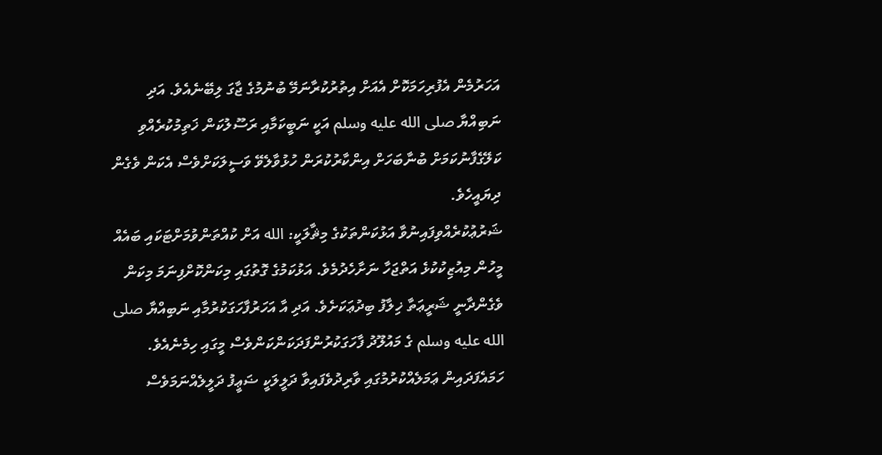އަހަރުމެން އެފުރިހަމަކޮށް އެއަށް އިތުރުކުރާނަމޭ ބުނުމުގެ ޖާގަ ލިބޭނެއެވެ. އަދި ނަބިއްޔާ صلى الله عليه وسلم އަކީ ނަބީކަމާއި ރަސޫލުކަން ޚަތިމުކުރެއްވި ކަލޭގެފާނުކަމަށް ބުނާބަހަށް އިންކާރުކުރަން ހުޅުވާލެވޭ ވަސީލަކަށްވެސް އެކަން ވެގެން ދިޔައީހެވެ.
ޝަރުޢުކުރެއްވިފައިނުވާ އަޅުކަންތަކުގެ މިޘާލަކީ: الله އަށް ކުއްތަންވުމަށްޓަކައި ބައެއް މީހުން މިއުޒިކުކުޅެ އަތްޖަހާ ނަށާހެދުމެވެ. އަޅުކަމުގެ ގޮތުގައި މިކަންކޮށްފިނަމަ މިކަން ވެގެންދާނީ ޝަރީޢަތާ ޚިލާފު ބިދުޢަކަށެވެ. އަދި އާ އަހަރުފާހަގަކުރުމާއި ނަބިއްޔާ صلى الله عليه وسلم ގެ މައުލޫދު ފާހަގަކުރުންފަދަކަންކަންވެސް މީގައި ހިމެނެއެވެ.
ހަމައެފަދައިން ޢަމަލެއްކުރުމުގައި ވާރިދުވެފައިވާ ދަލީލަކީ ޟަޢީފު ދަލީލެއްނަމަވެސް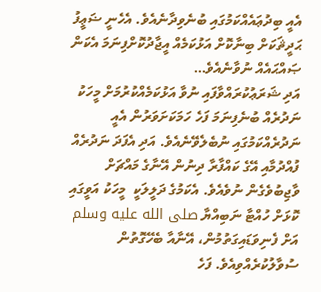އެއީ ބިދުޢައެއްކަމުގައި ބުނެވިދާނެއެވެ. އެހެނީ ޟަޢީފު ޙަދީޘަކަށް ބިނާކޮށް އަޅުކަމެއް އީޖާދުކޮށްފިނަމަ އެކަން ޞައްޙައެއް ނުވާނެއެވެ…
އަދި ޝަރަޢުކުރައްވާފައި ނުވާ އަޅުކަމެއްކުރުމަށް މީހަކު ނަދުރެއް ބުނެފިނަމަ ފަހެ ހަމަކަށަވަރުން އެއީ ނަދުރެއްކަމުގައި ނުބެލެވޭނެއެވެ. އަދި އެފަދަ ނަދުރެއް ފުއްދުމާއި އޭގެ ކައްފާރާ ދިނުން އޭނާގެ މައްޗަށް ވާޖިބުވެގެން ނުވެއެވެ. އެކަމުގެ ދަލީލަކީ  މީހަކު އަވީގައި ކޮޅަށް ހުއްޓާ ނަބިއްޔާ صلى الله عليه وسلم އަށް ފެނިވަޑައިގަތުމުން، އޭނާއާ ބެހޭގޮތުން ސުވާލުކުރެއްވިއެވެ. ފަހެ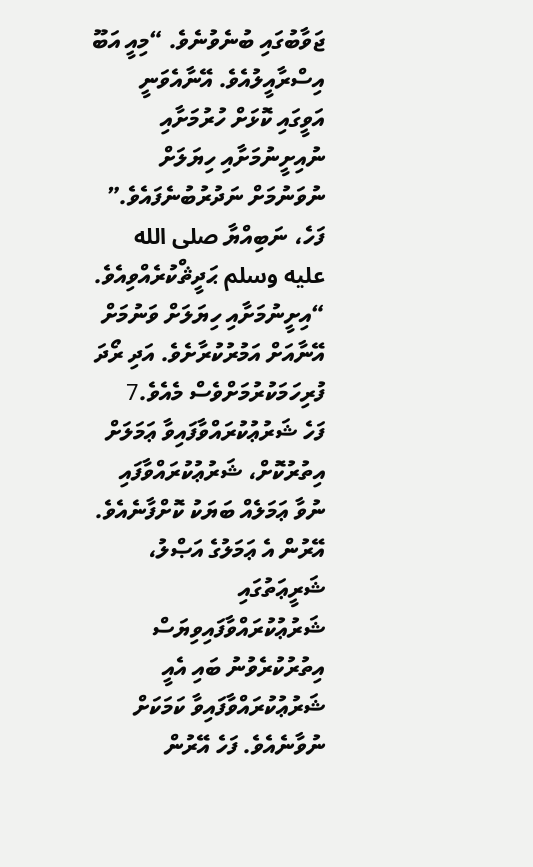ޖަވާބުގައި ބުނެވުނެވެ. “މިއީ އަބޫ އިސްރާއީލުއެވެ. އޭނާއެވަނީ އަވީގައި ކޮޅަށް ހުރުމަށާއި ނުއިށީނުމަށާއި ހިޔަލަށް ނުވަނުމަށް ނަދުރުބުނެފައެވެ.” ފަހެ، ނަބިއްޔާ صلى الله عليه وسلم ޙަދީޘްކުރެއްވިއެވެ. “އިށީނުމަށާއި ހިޔަލަށް ވަނުމަށް އޭނާއަށް އަމުރުކުރާށެވެ. އަދި ރޯދަ ފުރިހަމަކުރުމަށްވެސް މެއެވެ.7
ފަހެ ޝަރުޢުކުރައްވާފައިވާ ޢަމަލަށް އިތުރުކޮށް، ޝަރުޢުކުރައްވާފައި ނުވާ ޢަމަލެއް ބަޔަކު ކޮށްފާނެއެވެ. އޭރުން އެ ޢަމަލުގެ އަޞްލު، ޝަރީޢަތުގައި ޝަރުޢުކުރައްވާފައިވިޔަސް އިތުރުކުރެވުނު ބައި އެއީ ޝަރުޢުކުރައްވާފައިވާ ކަމަކަށް ނުވާނެއެވެ. ފަހެ އޭރުން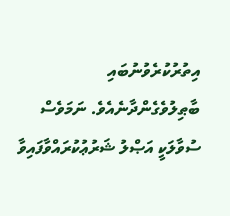އިތުރުކުރެވުނުބައި ބާޠިލުވެގެންދާނެއެވެ. ނަމަވެސް ސުވާލަކީ އަޞްލު ޝަރުޢުކުރައްވާފައިވާ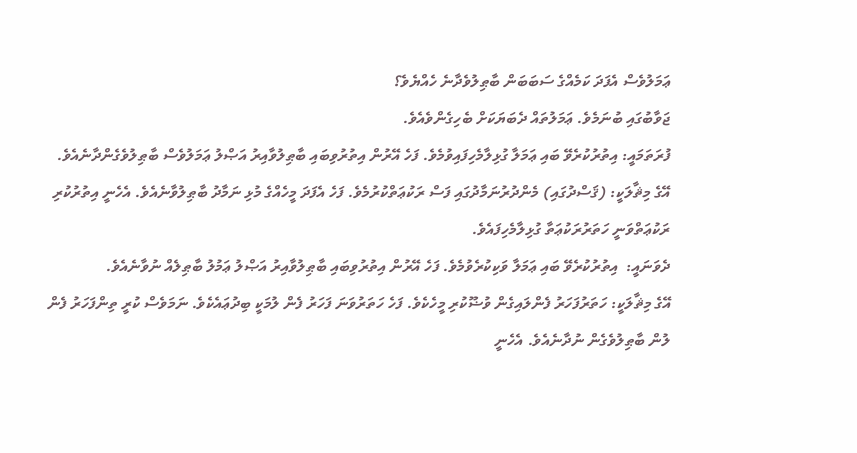ޢަމަލުވެސް އެފަދަ ކަމެއްގެ ސަބަބަން ބާޠިލުވެދާނެ ހެއްޔެވެ؟
ޖަވާބުގައި ބުނަމެވެ. ޢަމަލުތައް ދެބަޔަކަށް ބެހިގެންވެއެވެ.
ފުރަތަމައީ: އިތުރުކުރެވޭ ބައި ޢަމަލާ ގުޅިލާމެހިފައިވުމެވެ. ފަހެ އޭރުން އިތުރުވިބައި ބާޠިލުވާއިރު އަޞްލު ޢަމަލުވެސް ބާޠިލުވެގެންދާނެއެވެ.
އޭގެ މިޘާލަކީ: (ޤަސްދުގައި) މެންދުރުނަމާދުގައި ފަސް ރަކުޢަތްކުރުމެވެ. ފަހެ އެފަދަ މީހެއްގެ މުޅި ނަމާދު ބާޠިލުވާނެއެވެ. އެހެނީ އިތުރުކުރި ރަކުޢަތްވަނީ ހަތަރުރަކުޢަތާ ގުޅިލާމެހިފައެވެ.
ދެވަނައީ:  އިތުރުކުރެވޭ ބައި ޢަމަލާ ވަކިކުރެވުމެވެ. ފަހެ އޭރުން އިތުރުވިބައި ބާޠިލުވާއިރު އަޞްލު ޢަމުލު ބާޠިލެއް ނުވާނެއެވެ.
އޭގެ މިޘާލަކީ: ހަތަރުފަހަރު ފެންލައިގެން ވުޟޫކުރި މީހެކެވެ. ފަހެ ހަތަރުވަނަ ފަހަރު ފެން ލުމަކީ ބިދުޢައެކެވެ. ނަމަވެސް ކުރީ ތިންފަހަރު ފެން ލުން ބާޠިލުވެގެން ނުދާނެއެވެ. އެހެނީ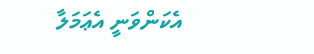އެކަންވަނީ އެޢަމަލާ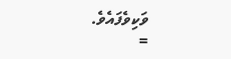ވަކިވެފައެވެ.
=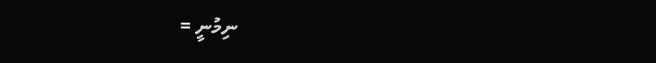ނިމުނީ =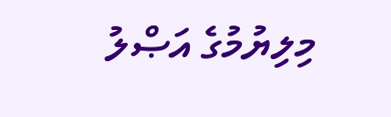މިލިޔުމުގެ އަޞްލު